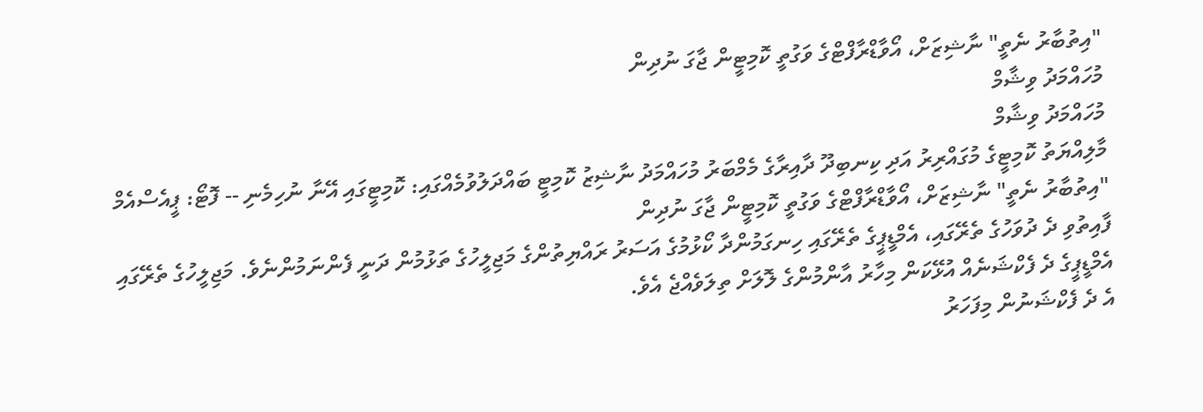"އިތުބާރު ނެތީ" ނާޝިޒަށް، އޯވާޑްރާފްޓްގެ ވަގުތީ ކޮމިޓީން ޖާގަ ނުދިން
މުހައްމަދު ވިޝާމް
މުހައްމަދު ވިޝާމް
މާލިއްޔަތު ކޮމިޓީގެ މުގައްރިރު އަދި ކިނބިދޫ ދާއިރާގެ މެމްބަރު މުހައްމަދު ނާޝިޒު ކޮމިޓީ ބައްދަލުވުމެއްގައި: ކޮމިޓީގައި އޭނާ ނުހިމެނި -- ފޮޓޯ: ޕީއެސްއެމް
"އިތުބާރު ނެތީ" ނާޝިޒަށް، އޯވާޑްރާފްޓްގެ ވަގުތީ ކޮމިޓީން ޖާގަ ނުދިން
ފާއިތުވި ދެ ދުވަހުގެ ތެރޭގައި، އެމްޑީޕީގެ ތެރޭގައި ހިނގަމުންދާ ކޯޅުމުގެ އަސަރު ރައްޔިތުންގެ މަޖިލީހުގެ ތަޅުމުން ދަނީ ފެންނަމުންނެވެ. މަޖިލީހުގެ ތެރޭގައި އެމްޑީޕީގެ ދެ ފެކްޝަނެއް އުޅޭކަން މިހާރު އާންމުންގެ ލޮލަށް ތިލަވެއްޖެ އެވެ.
އެ ދެ ފެކްޝަނުން މިފަހަރު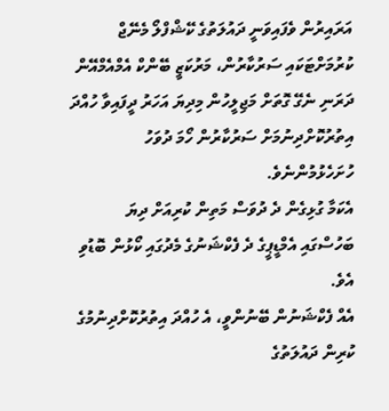އަރައިރުން ވެފައިވަނީ ދައުލަތުގެ ކޭޝްފްލޯ މެނޭޖް ކުރުމަށްޓަކައި ސަރުކާރުން، މަރުކަޒީ ބޭންކް އެމްއެމްއޭން ދަރަނި ނެގޭ ގޮތަށް މަޖިލީހުން މިދިޔަ އަހަރު ދީފައިވާ ހުއްދަ އިތުރުކޮށްދިނުމަށް ސަރުކާރުން ހޯމަ ދުވަހު ހުށަހެޅުމުންނެވެ.
އެކަމާ ގުޅިގެން ދެ ދުވަސް މަތިން ކުރިއަށް ދިޔަ ބަހުސްގައި އެމްޑީޕީގެ ދެ ފެކްޝަނުގެ މެދުގައި ކޯޅުން ބޮޑުވި އެވެ.
އެއް ފެކްޝަނުން ބޭނުންވީ، އެ ހުއްދަ އިތުރުކޮށްދިނުމުގެ ކުރިން ދައުލަތުގެ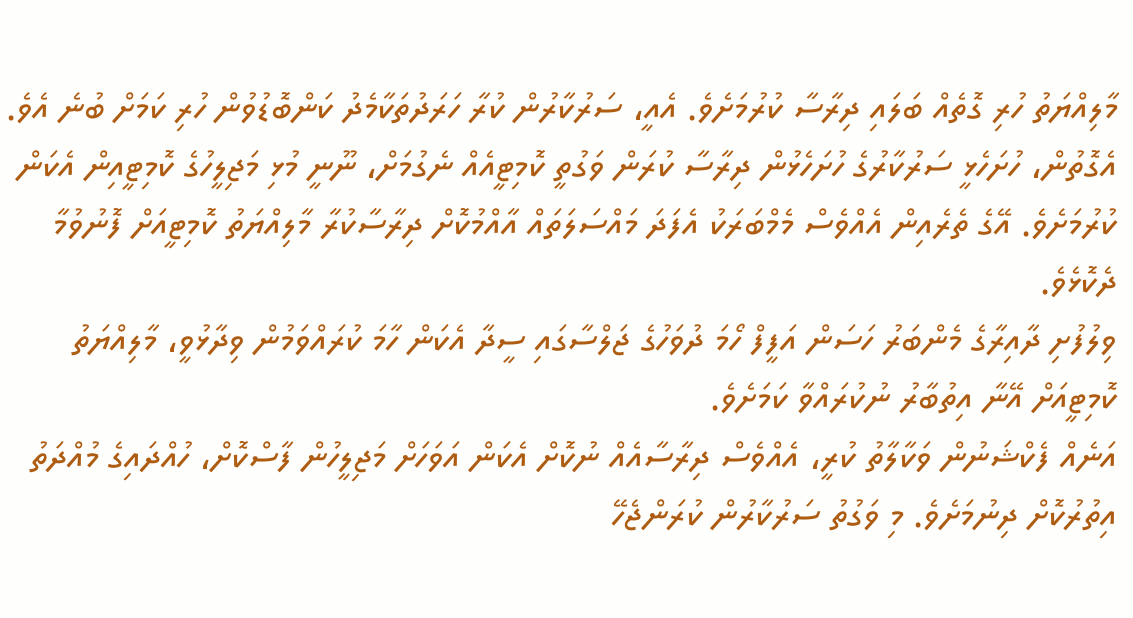މާލިއްޔަތު ހުރި ގޮތެއް ބަލައި ދިރާސާ ކުރުމަށެވެ. އެއީ، ސަރުކާރުން ކުރާ ހަރަދުތަކާމެދު ކަންބޮޑުވުން ހުރި ކަމަށް ބުނެ އެވެ.
އެގޮތުން، ހުށަހެޅީ ސަރުކާރުގެ ހުށަހެޅުން ދިރާސާ ކުރަން ވަގުތީ ކޮމިޓީއެއް ނެގުމަށް، ނޫނީ މުޅި މަޖިލީހުގެ ކޮމިޓީއިން އެކަން ކުރުމަށެވެ. އޭގެ ތެރެއިން އެއްވެސް މެމްބަރަކު އެފަދަ މައްސަލަތައް އާއްމުކޮށް ދިރާސާކުރާ މާލިއްޔަތު ކޮމިޓީއަށް ފޮނުވުމާ ދެކޮޅެވެ.
ވިލުފުށި ދާއިރާގެ މެންބަރު ހަސަން އަފީފް ހޯމަ ދުވަހުގެ ޖަލްސާގައި ސީދާ އެކަން ހާމަ ކުރައްވަމުން ވިދާޅުވީ، މާލިއްޔަތު ކޮމިޓީއަށް އޭނާ އިތުބާރު ނުކުރައްވާ ކަމަށެވެ.
އަނެއް ފެކްޝަނުން ވަކާލާތު ކުރީ، އެއްވެސް ދިރާސާއެއް ނުކޮށް އެކަން އަވަހަށް މަޖިލީހުން ފާސްކޮށް، ހުއްދައިގެ މުއްދަތު އިތުރުކޮށް ދިނުމަށެވެ. މި ވަގުތު ސަރުކާރުން ކުރަންޖެހޭ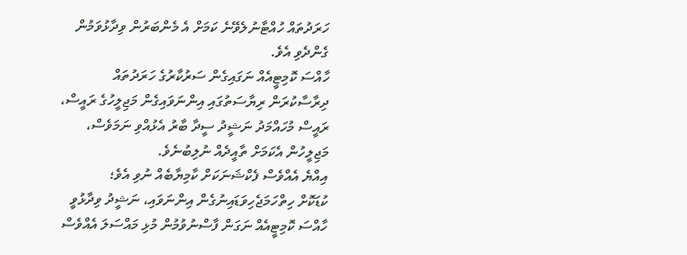ހަރަދުތައް ހުއްޓާނުލެވޭނެ ކަމަށް އެ މެންބަރުން ވިދާޅުވަމުން ގެންދެވި އެވެ.
ހާއްސަ ކޮމިޓީއެއް ނަގައިގެން ސަރުކާރުގެ ހަރަދުތައް ދިރާސާކުރަން ރިޔާސަތުގައި އިންނަވައިގެން މަޖިލީހުގެ ރައީސް، ރައީސް މުހައްމަދު ނަޝީދު ސީދާ ބާރު އެޅުއްވި ނަމަވެސް، މަޖިލީހުން އެކަމަށް ތާއީދެއް ނުލިބުނެވެ.
އިއްޔެ އެއްވެސް ފެކްޝަނަކަށް ކާމިޔާބެއް ނުވި އެވެ؛
ކުޑަކޮށް ހިތްހަމަޖެހިވަޑައިނުގެން އިންނަވައި، ނަޝީދު ވިދާޅުވީ ހާއްސަ ކޮމިޓީއެއް ނަގަން ފާސްނުވުމުން މުޅި މައްސަލަ އެއްވެސް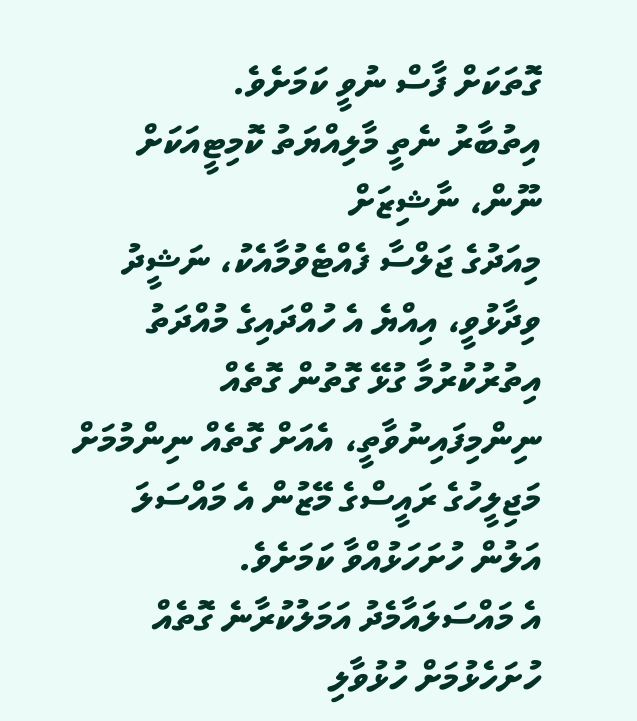ގޮތަކަށް ފާސް ނުވީ ކަމަށެވެ.
އިތުބާރު ނެތީ މާލިއްޔަތު ކޮމިޓީއަކަށް ނޫން، ނާޝިޒަށް
މިއަދުގެ ޖަލްސާ ފެއްޓެވުމާއެކު، ނަޝީދު ވިދާޅުވީ، އިއްޔެ އެ ހުއްދައިގެ މުއްދަތު އިތުރުކުރުމާ ގުޅޭ ގޮތުން ގޮތެއް ނިންމިފައިނުވާތީ، އެއަށް ގޮތެއް ނިންމުމަށް މަޖިލީހުގެ ރައީސްގެ މޭޒުން އެ މައްސަލަ އަލުން ހުށަހަޅުއްވާ ކަމަށެވެ.
އެ މައްސަލައާމެދު އަމަލުކުރާނެ ގޮތެއް ހުށަހެޅުމަށް ހުޅުވާލި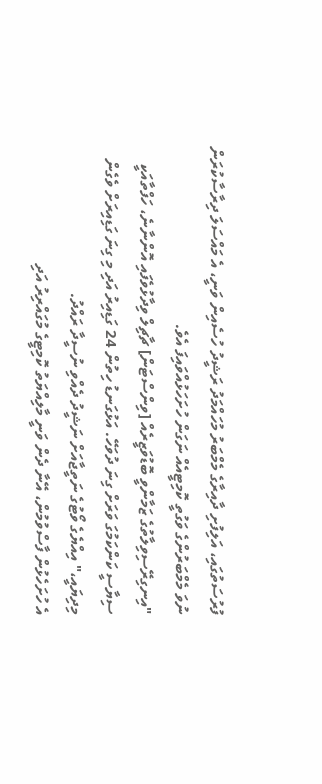ފުރުސަތުގައި، އަލިފުށި ދާއިރާގެ މެމްބަރު މުހައްމަދު ރަޝީދު ހުސެއިން ވަނީ، އެ މައްސަލަ ދިރާސާކުރަން ނުވަ މެމްބަރުންގެ ވަގުތީ ކޮމިޓީއެއް ނަގަން ހުށަހަޅުއްވައިފަ އެވެ.
"އިނގިރޭސިވިލާތުގެ ޒަމާންވީ ބޮޑުވަޒީރެއް [ވިންސްޓަން] ޗާޗިލް ވިދާޅުވެފައި އޮންނާނެ، ހަފްތާއަކީ ސިޔާސީ ކަންކަމުގަ ވަރަށް ގިނަ ދުވަހޭ. އަޅުގަނޑު ހިތުން 24 ގަޑިއިރު އަދި މި ގިނަ ގަޑިއިރަށް ވެގެން މިދިޔައީ،" އިއްޔެގެ ވޯޓުގެ ނަތީޖާއަށް ނަޝީދު ދެއްވި ނުސީދާ ރައްދު.
އެ ހުށަހެޅުން ފާސްވުމުން، އޭނާ ދެން ވަނީ މާލިއްޔަތު ކޮމިޓީގެ މުގައްރިރު އަދި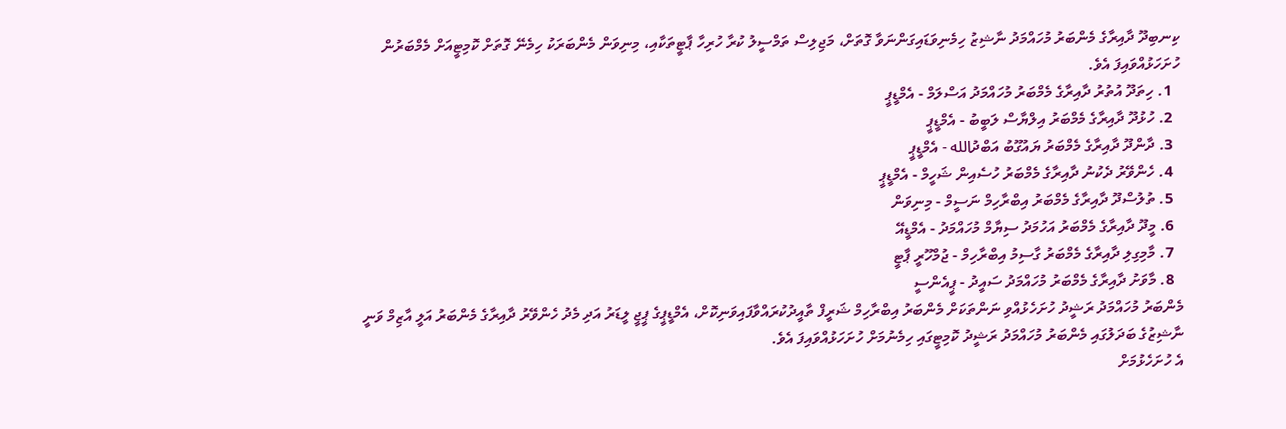ކިނބިދޫ ދާއިރާގެ މެންބަރު މުހައްމަދު ނާޝިޒު ހިމެނިވަޑައިގަންނަވާ ގޮތަށް، މަޖިލިސް ތަމްސީލު ކުރާ ހުރިހާ ޕާޓީތަކާއި، މިނިވަން މެންބަރަކު ހިމެނޭ ގޮތަށް ކޮމިޓީއަށް މެމްބަރުން ހުށަހަޅުއްވައިފަ އެވެ.
  1. ހިތަދޫ އުތުރު ދާއިރާގެ މެމްބަރު މުހައްމަދު އަސްލަމް - އެމްޑީޕީ
  2. ހުޅުދޫ ދާއިރާގެ މެމްބަރު އިލްޔާސް ލަބީބު - އެމްޑީޕީ
  3. ދާންދޫ ދާއިރާގެ މެމްބަރު ޔައުގޫބު އަބްދުالله - އެމްޑީޕީ
  4. ހެންވޭރު ދެކުނު ދާއިރާގެ މެމްބަރު ހުސެއިން ޝަހީމް - އެމްޑީޕީ
  5. ތުލުސްދޫ ދާއިރާގެ މެމްބަރު އިބްރާހިމް ނަސީމް - މިނިވަން
  6. މީދޫ ދާއިރާގެ މެމްބަރު އަހުމަދު ސިޔާމް މުހައްމަދު - އެމްޑީއޭ
  7. މާމިގިލި ދާއިރާގެ މެމްބަރު ގާސިމު އިބްރާހިމް - ޖުމްހޫރީ ޕާޓީ
  8. މާވަށު ދާއިރާގެ މެމްބަރު މުހައްމަދު ސައީދު - ޕީއެންސީ
މެންބަރު މުހައްމަދު ރަޝީދު ހުށަހެޅުއްވި ނަންތަކަށް މެންބަރު އިބްރާހިމް ޝަރީފް ތާއީދުކުރައްވާފައިވަނިކޮށް، އެމްޑީޕީގެ ޕީޖީ ލީޑަރު އަދި މެދު ހެންވޭރު ދާއިރާގެ މެންބަރު އަލީ އާޒިމް ވަނީ ނާޝިޒުގެ ބަދަލުގައި މެންބަރު މުހައްމަދު ރަޝީދު ކޮމިޓީގައި ހިމެނުމަށް ހުށަހަޅުއްވައިފަ އެވެ.
އެ ހުށަހެޅުމަށް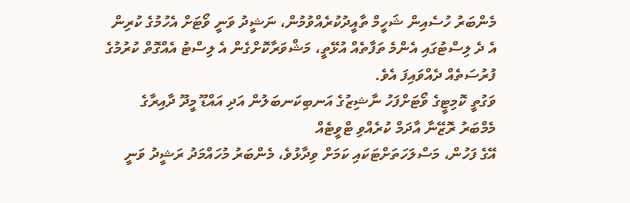މެންބަރު ހުސެއިން ޝަހީމް ތާއީދުކުރެއްވުމުން، ނަޝީދު ވަނީ ވޯޓަށް އެހުމުގެ ކުރިން އެ ދެ ލިސްޓުގައި އެންމެ ތަފާތެއް އުޅޭތީ، މަޝްވަރާކޮށްގެން އެ ލިސްޓު އެއްގޮތް ކުރުމުގެ ފުރުސަތެއް ދެއްވައިފަ އެވެ.
ވަގުތީ ކޮމިޓީގެ ވޯޓަށްފަހު ނާޝިޒުގެ އަނބިކަނބަލުން އަދި އައްޑޫ މީދޫ ދާއިރާގެ މެމްބަރު ރޮޒޭނާ އާދަމް ކުރެއްވި ޓްވީޓެއް
އޭގެ ފަހުން، މަސްލަހަތަށްޓަކައި ކަމަށް ވިދާޅުވެ، މެންބަރު މުހައްމަދު ރަޝީދު ވަނީ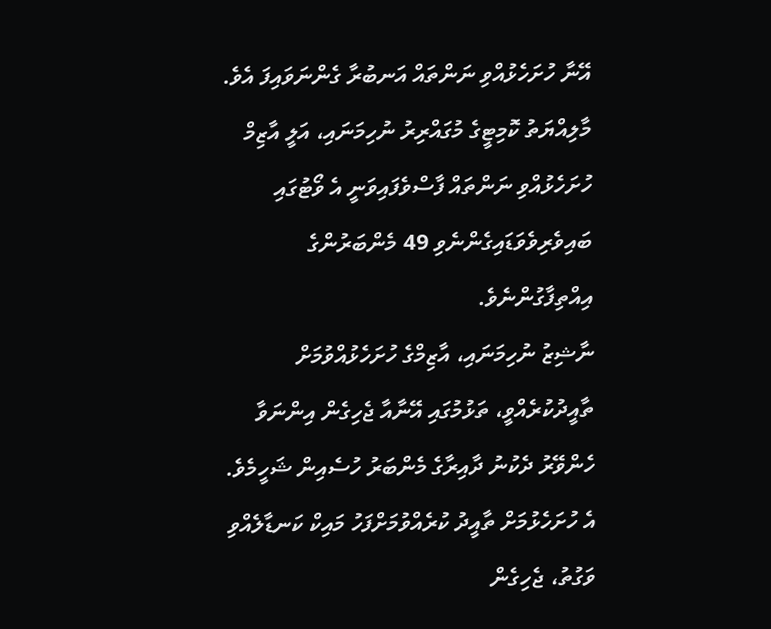އޭނާ ހުށަހެޅުއްވި ނަންތައް އަނބުރާ ގެންނަވައިފަ އެވެ.
މާލިއްޔަތު ކޮމިޓީގެ މުގައްރިރު ނުހިމަނައި، އަލީ އާޒިމް ހުށަހެޅުއްވި ނަންތައް ފާސްވެފައިވަނީ އެ ވޯޓުގައި ބައިވެރިވެވަޑައިގެންނެވި 49 މެންބަރުންގެ އިއްތިފާގުންނެވެ.
ނާޝިޒު ނުހިމަނައި، އާޒިމްގެ ހުށަހެޅުއްވުމަށް ތާއީދުކުރެއްވީ، ތަޅުމުގައި އޭނާއާ ޖެހިގެން އިންނަވާ ހެންވޭރު ދެކުނު ދާއިރާގެ މެންބަރު ހުސެއިން ޝަހީމެވެ.
އެ ހުށަހެޅުމަށް ތާއީދު ކުރެއްވުމަށްފަހު މައިކް ކަނޑާލެއްވި ވަގުތު، ޖެހިގެން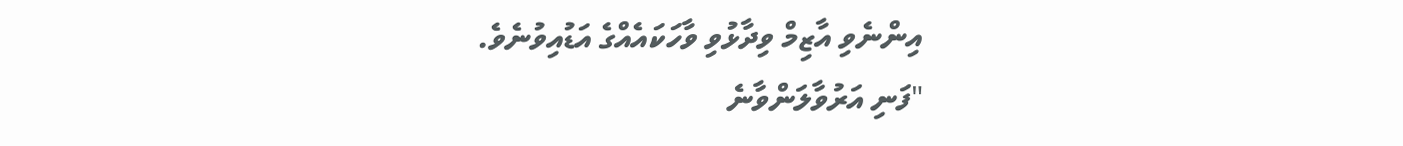އިންނެވި އާޒިމް ވިދާޅުވި ވާހަކައެއްގެ އަޑުއިވުނެވެ.
"ފަނި އަރުވާލަންވާނެ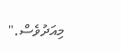މިއަދުވެސް."